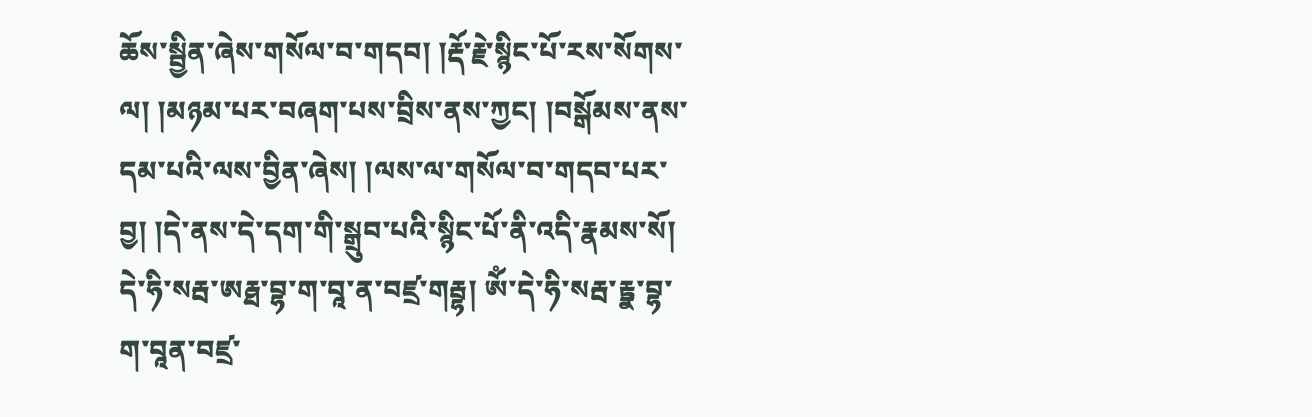ཆོས་སྦྱིན་ཞེས་གསོལ་བ་གདབ། །རྡོ་རྗེ་སྙིང་པོ་རས་སོགས་ལ། །མཉམ་པར་བཞག་པས་བྲིས་ནས་ཀྱང། །བསྒོམས་ནས་དམ་པའི་ལས་བྱིན་ཞེས། །ལས་ལ་གསོལ་བ་གདབ་པར་བྱ། །དེ་ནས་དེ་དག་གི་སྒྲུབ་པའི་སྙིང་པོ་ནི་འདི་རྣམས་སོ། དེ་ཧི་སརྦ་ཨརྠ་བྷ་ག་བཱ་ན་བཛྲ་གརྦྷ། ཨོཾ་དེ་ཧི་སརྦ་རྟྣ་བྷ་ག་བཱན་བཛྲ་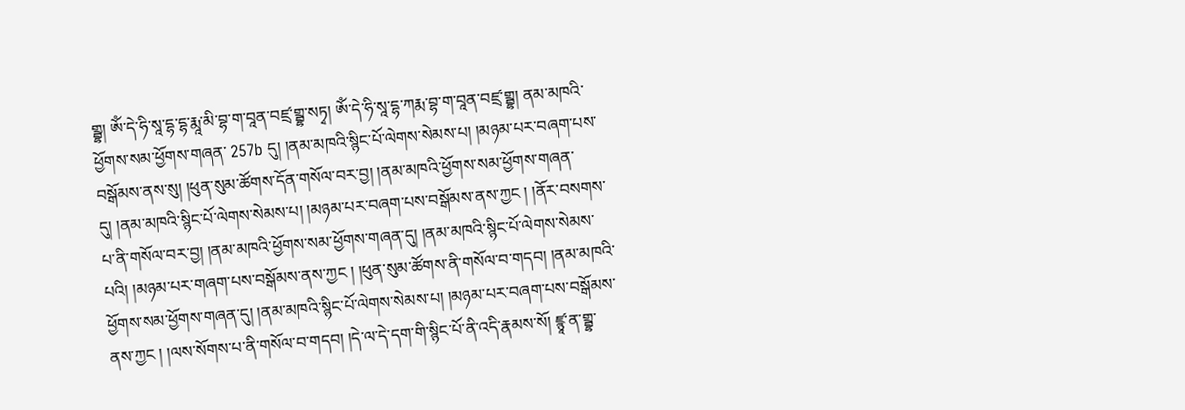གྲྦྷ། ཨོཾ་དེ་ཧི་སཱ་དྷ་དྷ་རྨཱ་མི་བྷ་ག་བཱན་བཛྲ་གྲྦྷ་སཏྭ། ཨོཾ་དེ་ཧི་སཱ་དྷ་ཀརྨ་བྷ་ག་བཱན་བཛྲ་གྲྦྷ། ནམ་མཁའི་ཕྱོགས་སམ་ཕྱོགས་གཞན་ 257b དུ། །ནམ་མཁའི་སྙིང་པོ་ལེགས་སེམས་པ། །མཉམ་པར་བཞག་པས་བསྒོམས་ནས་སུ། །ཕུན་སུམ་ཚོགས་དོན་གསོལ་བར་བྱ། །ནམ་མཁའི་ཕྱོགས་སམ་ཕྱོགས་གཞན་དུ། །ནམ་མཁའི་སྙིང་པོ་ལེགས་སེམས་པ། །མཉམ་པར་བཞག་པས་བསྒོམས་ནས་ཀྱང ། །ནོར་བསགས་པ་ནི་གསོལ་བར་བྱ། །ནམ་མཁའི་ཕྱོགས་སམ་ཕྱོགས་གཞན་དུ། །ནམ་མཁའི་སྙིང་པོ་ལེགས་སེམས་པའི། །མཉམ་པར་གཞག་པས་བསྒོམས་ནས་ཀྱང ། །ཕུན་སུམ་ཚོགས་ནི་གསོལ་བ་གདབ། །ནམ་མཁའི་ཕྱོགས་སམ་ཕྱོགས་གཞན་དུ། །ནམ་མཁའི་སྙིང་པོ་ལེགས་སེམས་པ། །མཉམ་པར་བཞག་པས་བསྒོམས་ནས་ཀྱང ། །ལས་སོགས་པ་ནི་གསོལ་བ་གདབ། །དེ་ལ་དེ་དག་གི་སྙིང་པོ་ནི་འདི་རྣམས་སོ། ཛྙཱ་ན་གྲྦྷ་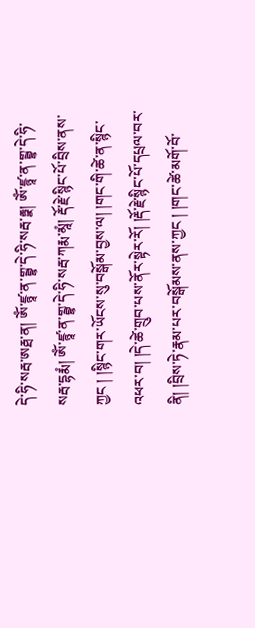དེ་ཧི་སརྦ་ཨརྠ་ན། ཨོཾ་ཛྙཱ་ན་གྲྦྷ་དེ་ཧི་སརྦ་རྟྣ། ཨོཾ་ཛྙཱ་ན་གྲྦྷ་དེ་ཧི་སརྦ་དྷརྨཾ། ཨོཾ་ཛྙཱ་ན་གྲྦྷ་དེ་ཧི་སརྦ་ཀརྨ་མཱཾ། རྡོ་རྗེ་སྙིང་པོ་བྲིས་ནས་ཀྱང ། །སྙིང་གར་ཡོངས་སུ་བསྒོམ་བྱས་ལ། །གང་གི་ཚེ་ན་སྙིང་འཕར་བ། །དེ་ཚེ་གྲུབ་པས་ནོར་སྟེར་རོ། །རྡོ་རྗེ་སྙིང་པོ་དཔྲལ་བར་ནི། །བྲིས་ཏེ་རྣམ་པར་བསྒོམས་ནས་ཀྱང ། །གང་ཚེ་མགོ་བོ་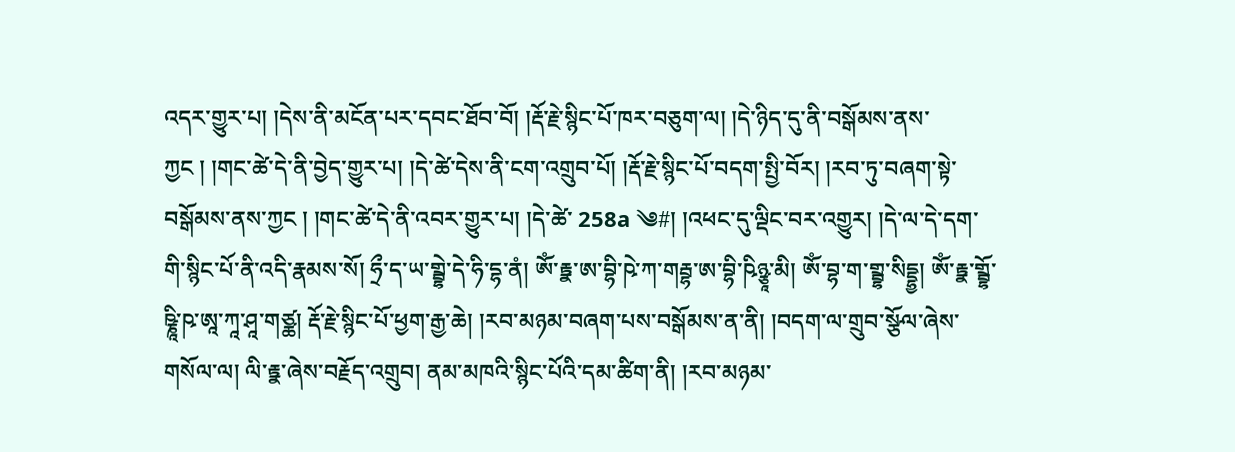འདར་གྱུར་པ། །དེས་ནི་མངོན་པར་དབང་ཐོབ་བོ། །རྡོ་རྗེ་སྙིང་པོ་ཁར་བཅུག་ལ། །དེ་ཉིད་དུ་ནི་བསྒོམས་ནས་ཀྱང ། །གང་ཚེ་དེ་ནི་བྱེད་གྱུར་པ། །དེ་ཚེ་དེས་ནི་ངག་འགྲུབ་པོ། །རྡོ་རྗེ་སྙིང་པོ་བདག་སྤྱི་བོར། །རབ་ཏུ་བཞག་སྟེ་བསྒོམས་ནས་ཀྱང ། །གང་ཚེ་དེ་ནི་འབར་གྱུར་པ། །དེ་ཚེ་ 258a ༄#། །འཕང་དུ་ལྡིང་བར་འགྱུར། །དེ་ལ་དེ་དག་གི་སྙིང་པོ་ནི་འདི་རྣམས་སོ། ཧྲྀ་ད་ཡ་གྲྦྷེ་དེ་ཧི་དྷ་ནཾ། ཨོཾ་རྟྣ་ཨ་བྷི་ཥེ་ཀ་གརྦྷ་ཨ་བྷི་ཥིཉྩཱ་མི། ཨོཾ་བྷ་ག་གྲྦྷ་སིདྡྷྱ། ཨོཾ་རྟྣ་གྲྦྷོ་ཥྞཱི་ཥ་ཨཱ་ཀཱ་ཤཱ་གཙྪ། རྡོ་རྗེ་སྙིང་པོ་ཕྱག་རྒྱ་ཆེ། །རབ་མཉམ་བཞག་པས་བསྒོམས་ན་ནི། །བདག་ལ་གྲུབ་སྩོལ་ཞེས་གསོལ་ལ། ལི་རྟྣ་ཞེས་བརྗོད་འགྲུབ། ནམ་མཁའི་སྙིང་པོའི་དམ་ཚིག་ནི། །རབ་མཉམ་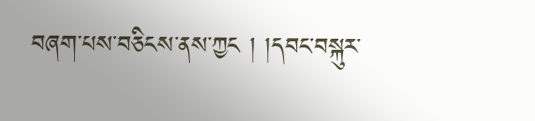བཞག་པས་བཅིངས་ནས་ཀྱང ། །དབང་བསྐུར་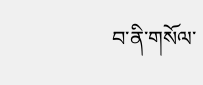བ་ནི་གསོལ་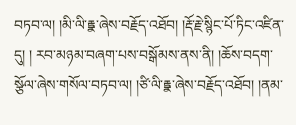བཏབ་ལ། །མི་ལི་རྟྣ་ཞེས་བརྗོད་འཐོབ། །རྡོ་རྗེ་སྙིང་པོ་ཏིང་འཛིན་དུ། ། རབ་མཉམ་བཞག་པས་བསྒོམས་ནས་ནི། །ཆོས་བདག་སྩོལ་ཞེས་གསོལ་བཏབ་ལ། །ཙི་ལི་རྟྣ་ཞེས་བརྗོད་འཐོབ། །ནམ་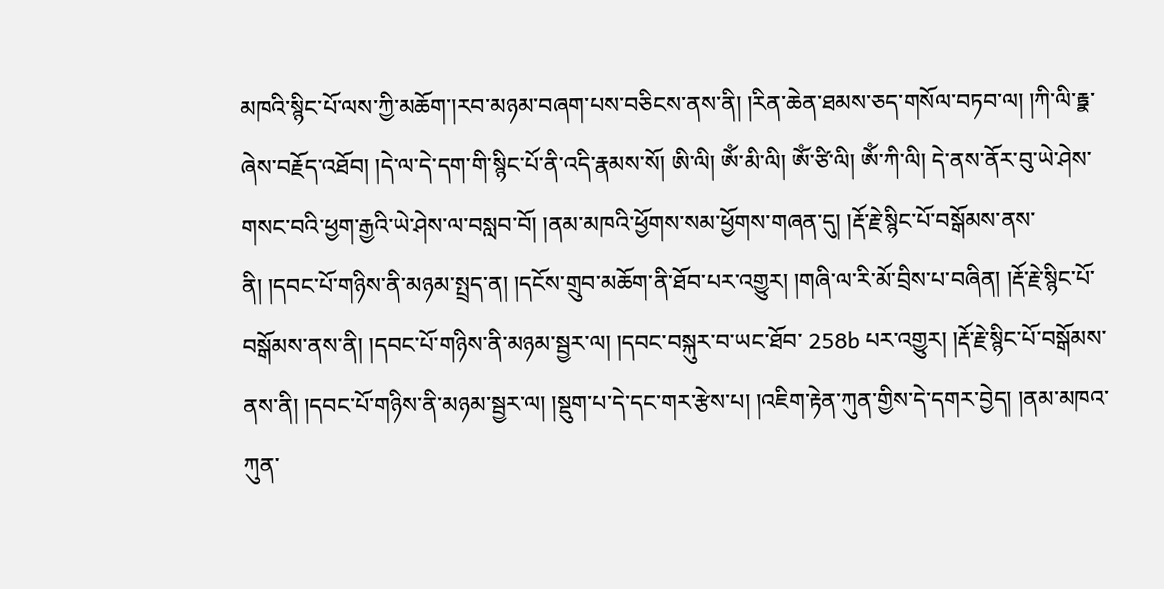མཁའི་སྙིང་པོ་ལས་ཀྱི་མཆོག་།རབ་མཉམ་བཞག་པས་བཅིངས་ནས་ནི། །རིན་ཆེན་ཐམས་ཅད་གསོལ་བཏབ་ལ། །ཀི་ལི་རྟྣ་ཞེས་བརྗོད་འཐོབ། །དེ་ལ་དེ་དག་གི་སྙིང་པོ་ནི་འདི་རྣམས་སོ། ཨི་ལི། ཨོཾ་མི་ལི། ཨོཾ་ཙི་ལི། ཨོཾ་ཀི་ལི། དེ་ནས་ནོར་བུ་ཡེ་ཤེས་གསང་བའི་ཕྱག་རྒྱའི་ཡེ་ཤེས་ལ་བསླབ་བོ། །ནམ་མཁའི་ཕྱོགས་སམ་ཕྱོགས་གཞན་དུ། །རྡོ་རྗེ་སྙིང་པོ་བསྒོམས་ནས་ནི། །དབང་པོ་གཉིས་ནི་མཉམ་སྤྲད་ན། །དངོས་གྲུབ་མཆོག་ནི་ཐོབ་པར་འགྱུར། །གཞི་ལ་རི་མོ་བྲིས་པ་བཞིན། །རྡོ་རྗེ་སྙིང་པོ་བསྒོམས་ནས་ནི། །དབང་པོ་གཉིས་ནི་མཉམ་སྦྱར་ལ། །དབང་བསྐུར་བ་ཡང་ཐོབ་ 258b པར་འགྱུར། །རྡོ་རྗེ་སྙིང་པོ་བསྒོམས་ནས་ནི། །དབང་པོ་གཉིས་ནི་མཉམ་སྦྱར་ལ། །སྡུག་པ་དེ་དང་གར་རྩེས་པ། །འཇིག་རྟེན་ཀུན་གྱིས་དེ་དགར་བྱེད། །ནམ་མཁའ་ཀུན་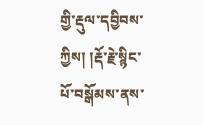གྱི་རྡུལ་དབྱིབས་ཀྱིས། །རྡོ་རྗེ་སྙིང་པོ་བསྒོམས་ནས་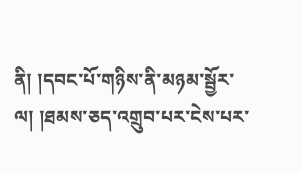ནི། །དབང་པོ་གཉིས་ནི་མཉམ་སྦྱོར་ལ། །ཐམས་ཅད་འགྲུབ་པར་ངེས་པར་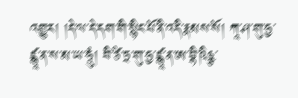འགྱུར། །དེ་ལ་དེ་དག་གི་སྙིང་པོ་ནི་འདི་རྣམས་སོ། ཀཱ་ཤ་གུ་ཧྱ་ཛྙཱ་ན་ས་མ་ཡ་ཧཱུཾ། བི་ཙི་ཏྲ་གུ་ཧྱ་ཛྙཱ་ན་ཨ་བྷི་ཥིཉྩ་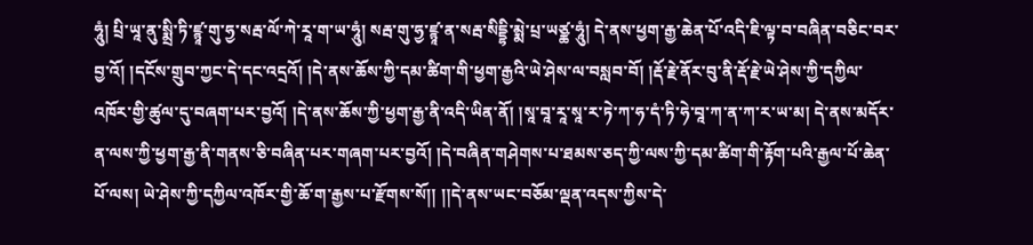ཧཱུཾ། པྲི་ཡཱ་ནུ་སྨྲི་ཏི་ཛྙཱ་གུ་ཧྱ་སརྦ་ལོ་ཀེ་རཱ་ག་ཡ་ཧཱུཾ། སརྦ་གུ་ཧྱ་ཛྙཱ་ན་སརྦ་སིདྡྷི་མྨེ་པྲ་ཡཙྪ་ཧཱུཾ། དེ་ནས་ཕྱག་རྒྱ་ཆེན་པོ་འདི་ཇི་ལྟ་བ་བཞིན་བཅིང་བར་བྱ་འོ། །དངོས་གྲུབ་ཀྱང་དེ་དང་འདྲའོ། །དེ་ནས་ཆོས་ཀྱི་དམ་ཚིག་གི་ཕྱག་རྒྱའི་ཡེ་ཤེས་ལ་བསླབ་བོ། །རྡོ་རྗེ་ནོར་བུ་ནི་རྡོ་རྗེ་ཡེ་ཤེས་ཀྱི་དཀྱིལ་འཁོར་གྱི་ཚུལ་དུ་བཞག་པར་བྱའོ། །དེ་ནས་ཆོས་ཀྱི་ཕྱག་རྒྱ་ནི་འདི་ཡིན་ནོ། །སཱ་བཱ་རཱ་སཱ་ར་ཏེ་ཀ་ཧ་དཾ་ཏི་ཧེ་བཱ་ཀ་ན་ཀ་ར་ཡ་མ། དེ་ནས་མདོར་ན་ལས་ཀྱི་ཕྱག་རྒྱ་ནི་གནས་ཅི་བཞིན་པར་གཞག་པར་བྱའོ། །དེ་བཞིན་གཤེགས་པ་ཐམས་ཅད་ཀྱི་ལས་ཀྱི་དམ་ཚིག་གི་རྟོག་པའི་རྒྱལ་པོ་ཆེན་པོ་ལས། ཡེ་ཤེས་ཀྱི་དཀྱིལ་འཁོར་གྱི་ཆོ་ག་རྒྱས་པ་རྫོགས་སོ།། །།དེ་ནས་ཡང་བཅོམ་ལྡན་འདས་ཀྱིས་དེ་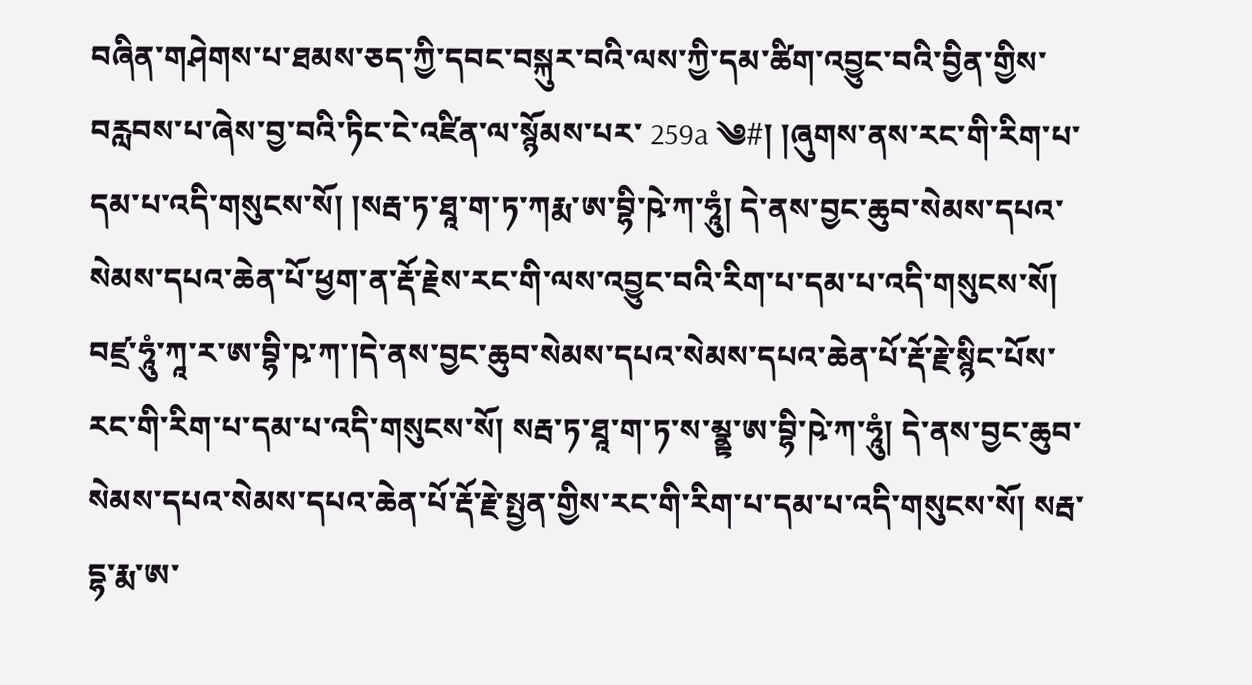བཞིན་གཤེགས་པ་ཐམས་ཅད་ཀྱི་དབང་བསྐུར་བའི་ལས་ཀྱི་དམ་ཚིག་འབྱུང་བའི་བྱིན་གྱིས་བརླབས་པ་ཞེས་བྱ་བའི་ཏིང་ངེ་འཛིན་ལ་སྙོམས་པར་ 259a ༄#། །ཞུགས་ནས་རང་གི་རིག་པ་དམ་པ་འདི་གསུངས་སོ། །སརྦ་ཏ་ཐཱ་ག་ཏ་ཀརྨ་ཨ་བྷི་ཥེ་ཀ་ཧཱུཾ། དེ་ནས་བྱང་ཆུབ་སེམས་དཔའ་སེམས་དཔའ་ཆེན་པོ་ཕྱག་ན་རྡོ་རྗེས་རང་གི་ལས་འབྱུང་བའི་རིག་པ་དམ་པ་འདི་གསུངས་སོ། བཛྲ་ཧཱུཾ་ཀཱ་ར་ཨ་བྷི་ཥ་ཀ་།དེ་ནས་བྱང་ཆུབ་སེམས་དཔའ་སེམས་དཔའ་ཆེན་པོ་རྡོ་རྗེ་སྙིང་པོས་རང་གི་རིག་པ་དམ་པ་འདི་གསུངས་སོ། སརྦ་ཏ་ཐཱ་ག་ཏ་ས་མྣྟ་ཨ་བྷི་ཥེ་ཀ་ཧཱུཾ། དེ་ནས་བྱང་ཆུབ་སེམས་དཔའ་སེམས་དཔའ་ཆེན་པོ་རྡོ་རྗེ་སྤྱན་གྱིས་རང་གི་རིག་པ་དམ་པ་འདི་གསུངས་སོ། སརྦ་དྷ་རྨ་ཨ་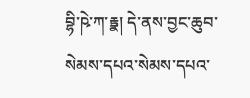བྷི་ཥེ་ཀ་རྟྣ། དེ་ནས་བྱང་ཆུབ་སེམས་དཔའ་སེམས་དཔའ་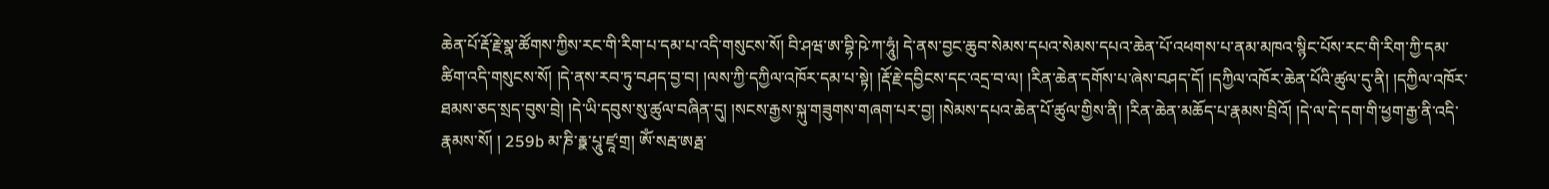ཆེན་པོ་རྡོ་རྗེ་སྣ་ཚོགས་ཀྱིས་རང་གི་རིག་པ་དམ་པ་འདི་གསུངས་སོ། བི་ཤཝ་ཨ་བྷི་ཥེ་ཀ་ཧཱུཾ། དེ་ནས་བྱང་ཆུབ་སེམས་དཔའ་སེམས་དཔའ་ཆེན་པོ་འཕགས་པ་ནམ་མཁའ་སྙིང་པོས་རང་གི་རིག་ཀྱི་དམ་ཚིག་འདི་གསུངས་སོ། །དེ་ནས་རབ་ཏུ་བཤད་བྱ་བ། །ལས་ཀྱི་དཀྱིལ་འཁོར་དམ་པ་སྟེ། །རྡོ་རྗེ་དབྱིངས་དང་འདྲ་བ་ལ། །རིན་ཆེན་དགོས་པ་ཞེས་བཤད་དོ། །དཀྱིལ་འཁོར་ཆེན་པོའི་ཚུལ་དུ་ནི། །དཀྱིལ་འཁོར་ཐམས་ཅད་སྲད་བུས་བྲེ། །དེ་ཡི་དབུས་སུ་ཚུལ་བཞིན་དུ། །སངས་རྒྱས་སྐུ་གཟུགས་གཞག་པར་བྱ། །སེམས་དཔའ་ཆེན་པོ་ཚུལ་གྱིས་ནི། །རིན་ཆེན་མཆོད་པ་རྣམས་བྲིའོ། །དེ་ལ་དེ་དག་གི་ཕྱག་རྒྱ་ནི་འདི་རྣམས་སོ། ། 259b མ་ཎི་རྟྣ་པཱུ་ཛཱ་གྲ། ཨོཾ་སརྦ་ཨརྠ་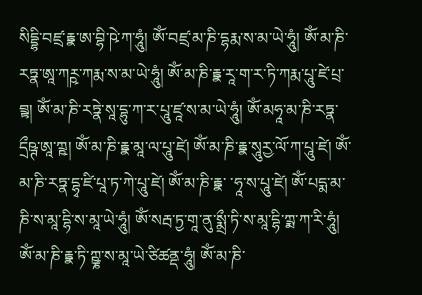སིདྡྷི་བཛྲ་རྟྣ་ཨ་བྷི་ཥེ་ཀ་ཧཱུཾ། ཨོཾ་བཛྲ་མ་ཎི་དྷརྨ་ས་མ་ཡེ་ཧཱུཾ། ཨོཾ་མ་ཎི་རཏྣ་ཨཱ་ཀཪྵ་ཀརྨ་ས་མ་ཡེ་ཧཱུཾ། ཨོཾ་མ་ཎི་རྟྣ་རཱ་ག་ར་ཏི་ཀརྨ་པཱུ་ཛེ་པྲ་བྲྟ། ཨོཾ་མ་ཎི་རཏྣེ་སཱ་དྷུ་ཀ་ར་པཱུ་ཛཱ་ས་མ་ཡེ་ཧཱུཾ། ཨོཾ་མཧཱ་མ་ཎི་རཏྣ་དྲྀཥྚ་ཨཱ་ཀྲྵ། ཨོཾ་མ་ཎི་རྟྣ་མཱ་ལ་པཱུ་ཛེ། ཨོཾ་མ་ཎི་རྟྣ་སཱུརྱ་ལོ་ཀ་པཱུ་ཛེ། ཨོཾ་མ་ཎི་རཏྣ་དྷྭ་ཛི་པཱ་ཏ་ཀེ་པཱུ་ཛེ། ཨོཾ་མ་ཎི་རྟྣ་ ་ཧཱ་ས་པཱུ་ཛེ། ཨོཾ་པདྨ་མ་ཎི་ས་མཱ་དྷི་ས་མཱ་ཡེ་ཧཱུཾ། ཨོཾ་སརྦ་ཏྱ་གཱ་ནུ་སྨྲྀ་ཏི་ས་མཱ་དྷི་ཀྲྨ་ཀ་རི་ཧཱུཾ། ཨོཾ་མ་ཎི་རྟྣ་ཏི་ཀྵྞ་ས་མཱ་ཡེ་ཙིཚནྡ་ཧཱུཾ། ཨོཾ་མ་ཎི་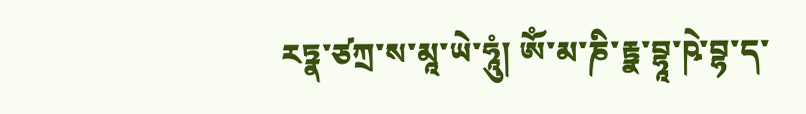རཏྣ་ཙཀྲ་ས་མཱ་ཡེ་ཧཱུཾ། ཨོཾ་མ་ཎི་རྟྣ་བྷཱ་ཥེ་བྷ་ད་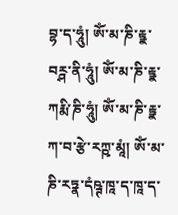བྷ་ད་ཧཱུཾ། ཨོཾ་མ་ཎི་རྟྣ་བཪྴ་ནི་ཧཱུཾ། ཨོཾ་མ་ཎི་རྟྣ་ཀརྨི་ཎི་ཧཱུཾ། ཨོཾ་མ་ཎི་རྟྣ་ཀ་བ་རྩེ་རཀྵ་མཱཾ། ཨོཾ་མ་ཎི་རཏྣ་དཾཥྚ་ཁཱ་ད་ཁཱ་ད་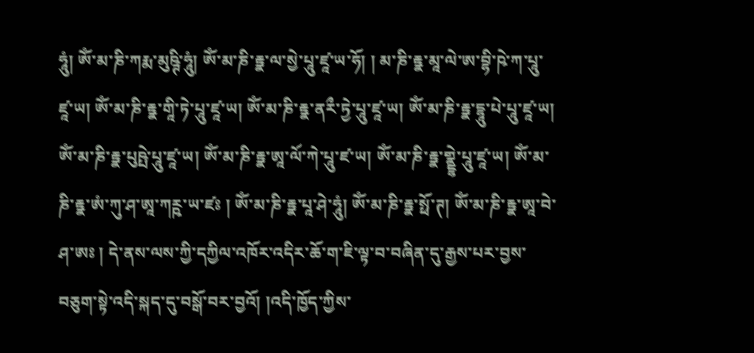ཧཱུཾ། ཨོཾ་མ་ཎི་ཀརྨ་མུཥྚི་ཧཱུཾ། ཨོཾ་མ་ཎི་རྟྣ་ལ་སྱེ་པཱུ་ཛཱ་ཡ་ཧོ། ། མ་ཎི་རྟྣ་མཱ་ལེ་ཨ་བྷི་ཥེ་ཀ་པཱུ་ཛཱ་ཡ། ཨོཾ་མ་ཎི་རྟྣ་གཱི་ཏེ་པཱུ་ཛཱ་ཡ། ཨོཾ་མ་ཎི་རྟྣ་ནརྀ་ཏྱེ་པཱུ་ཛཱ་ཡ། ཨོཾ་མ་ཎི་རྟྣ་དྷཱུ་པེ་པཱུ་ཛཱ་ཡ། ཨོཾ་མ་ཎི་རྟྣ་པུཥྤེ་པཱུ་ཛཱ་ཡ། ཨོཾ་མ་ཎི་རྟྣ་ཨཱ་ལོ་ཀེ་པཱུ་ཛ་ཡ། ཨོཾ་མ་ཎི་རྟྣ་གྣྡྷེ་པཱུ་ཛཱ་ཡ། ཨོཾ་མ་ཎི་རྟྣ་ཨཾ་ཀུ་ཤ་ཨཱ་ཀཪྵ་ཡ་ཛཿ ། ཨོཾ་མ་ཎི་རྟྣ་པཱ་ཤེ་ཧཱུཾ། ཨོཾ་མ་ཎི་རྟྣ་སྥོ་ཊ། ཨོཾ་མ་ཎི་རྟྣ་ཨཱ་བེ་ཤ་ཨཿ ། དེ་ནས་ལས་ཀྱི་དཀྱིལ་འཁོར་འདིར་ཆོ་ག་ཇི་ལྟ་བ་བཞིན་དུ་རྒྱས་པར་བྱས་བཅུག་སྟེ་འདི་སྐད་དུ་བསྒོ་བར་བྱའོ། །འདི་ཁྱོད་ཀྱིས་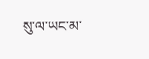སུ་ལ་ཡང་མ་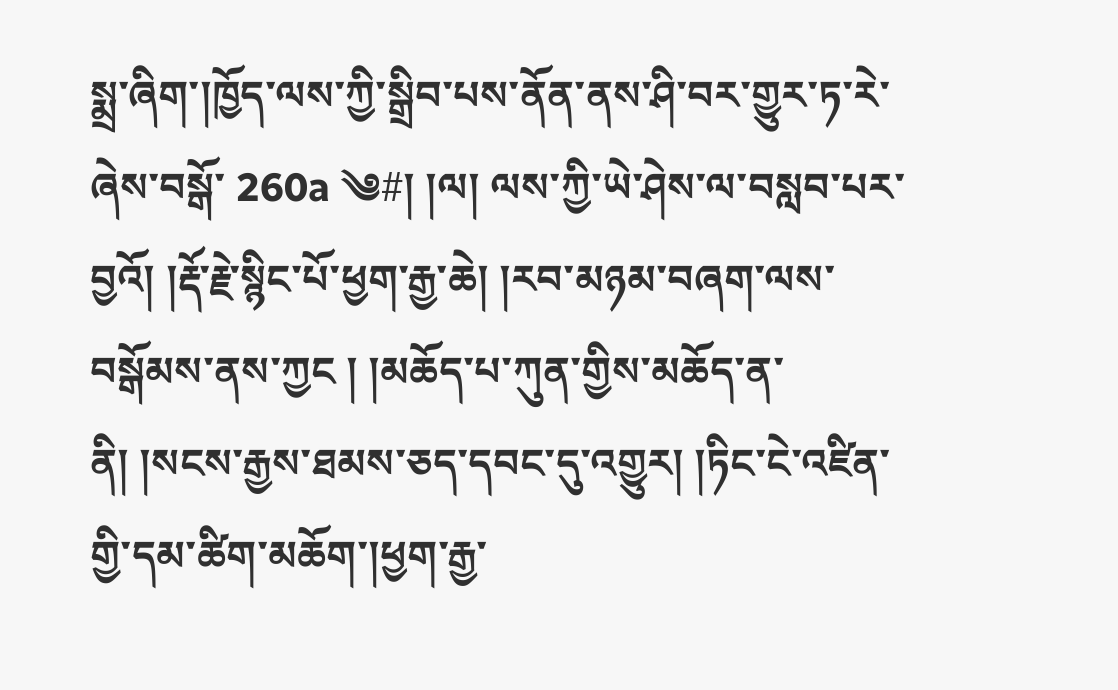སྨྲ་ཞིག་།ཁྱོད་ལས་ཀྱི་སྒྲིབ་པས་ནོན་ནས་ཤི་བར་གྱུར་ཏ་རེ་ཞེས་བསྒོ་ 260a ༄#། །ལ། ལས་ཀྱི་ཡེ་ཤེས་ལ་བསླབ་པར་བྱའོ། །རྡོ་རྗེ་སྙིང་པོ་ཕྱག་རྒྱ་ཆེ། །རབ་མཉམ་བཞག་ལས་བསྒོམས་ནས་ཀྱང ། །མཆོད་པ་ཀུན་གྱིས་མཆོད་ན་ནི། །སངས་རྒྱས་ཐམས་ཅད་དབང་དུ་འགྱུར། །ཏིང་ངེ་འཛིན་གྱི་དམ་ཚིག་མཆོག་།ཕྱག་རྒྱ་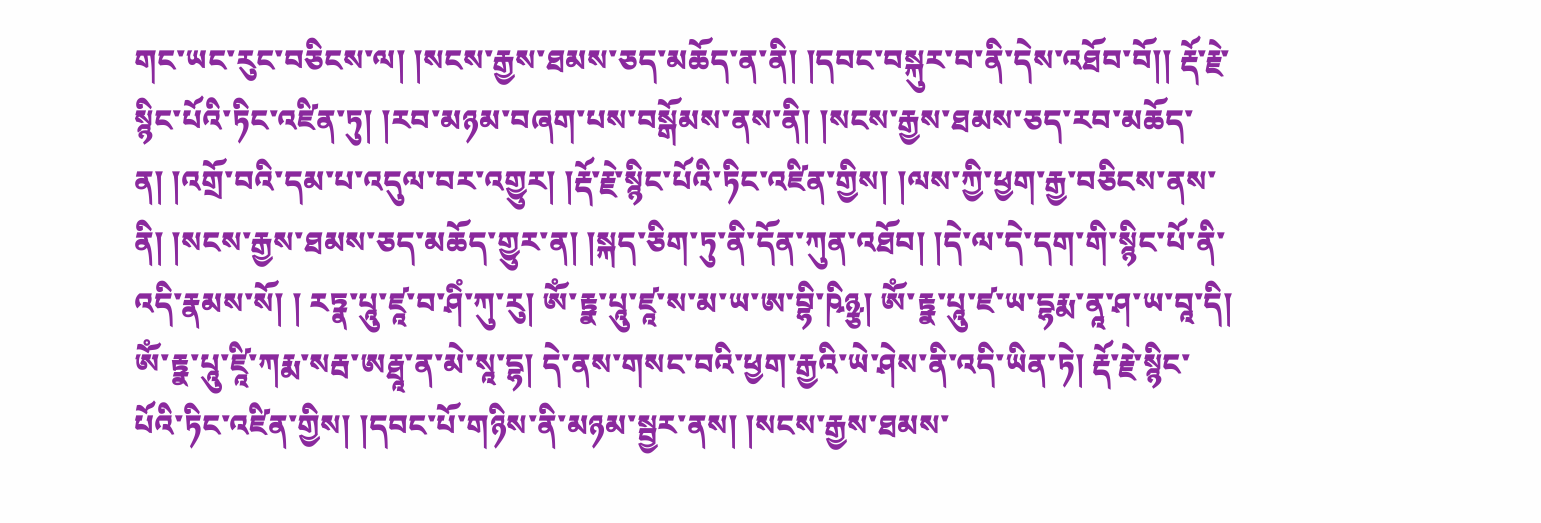གང་ཡང་རུང་བཅིངས་ལ། །སངས་རྒྱས་ཐམས་ཅད་མཆོད་ན་ནི། །དབང་བསྐུར་བ་ནི་དེས་འཐོབ་བོ།། རྡོ་རྗེ་སྙིང་པོའི་ཏིང་འཛིན་ཏུ། །རབ་མཉམ་བཞག་པས་བསྒོམས་ནས་ནི། །སངས་རྒྱས་ཐམས་ཅད་རབ་མཆོད་ན། །འགྲོ་བའི་དམ་པ་འདུལ་བར་འགྱུར། །རྡོ་རྗེ་སྙིང་པོའི་ཏིང་འཛིན་གྱིས། །ལས་ཀྱི་ཕྱག་རྒྱ་བཅིངས་ནས་ནི། །སངས་རྒྱས་ཐམས་ཅད་མཆོད་གྱུར་ན། །སྐད་ཅིག་ཏུ་ནི་དོན་ཀུན་འཐོབ། །དེ་ལ་དེ་དག་གི་སྙིང་པོ་ནི་འདི་རྣམས་སོ། ། རཏྣ་པཱུ་ཛཱ་བ་ཤིཾ་ཀུ་རུ། ཨོཾ་རྟྣ་པཱུ་ཛཱ་ས་མ་ཡ་ཨ་བྷི་ཥིཉྩ། ཨོཾ་རྟྣ་པཱུ་ཛ་ཡ་དྷརྨ་ནཱ་ཤ་ཡ་བཱ་དི། ཨོཾ་རྟྣ་པཱུ་ཛཱི་ཀརྨ་སརྦ་ཨརྠཱ་ན་མེ་སཱ་དྷ། དེ་ནས་གསང་བའི་ཕྱག་རྒྱའི་ཡེ་ཤེས་ནི་འདི་ཡིན་ཏེ། རྡོ་རྗེ་སྙིང་པོའི་ཏིང་འཛིན་གྱིས། །དབང་པོ་གཉིས་ནི་མཉམ་སྦྱར་ནས། །སངས་རྒྱས་ཐམས་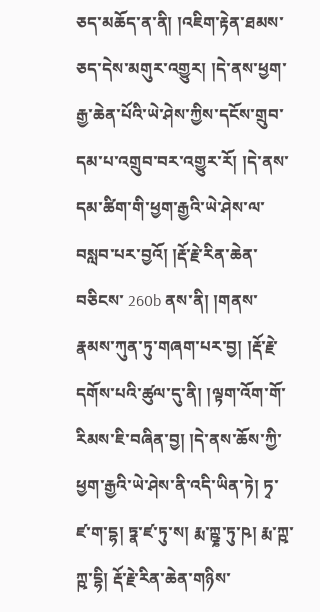ཅད་མཆོད་ན་ནི། །འཇིག་རྟེན་ཐམས་ཅད་དེས་མགུར་འགྱུར། །དེ་ནས་ཕྱག་རྒྱ་ཆེན་པོའི་ཡེ་ཤེས་ཀྱིས་དངོས་གྲུབ་དམ་པ་འགྲུབ་བར་འགྱུར་རོ། །དེ་ནས་དམ་ཚིག་གི་ཕྱག་རྒྱའི་ཡེ་ཤེས་ལ་བསླབ་པར་བྱའོ། །རྡོ་རྗེ་རིན་ཆེན་བཅིངས་ 260b ནས་ནི། །གནས་རྣམས་ཀུན་ཏུ་གཞག་པར་བྱ། །རྡོ་རྗེ་དགོས་པའི་ཚུལ་དུ་ནི། །ལྟག་འོག་གོ་རིམས་ཇི་བཞིན་བྱ། །དེ་ནས་ཆོས་ཀྱི་ཕྱག་རྒྱའི་ཡེ་ཤེས་ནི་འདི་ཡིན་ཏེ། ཏྭ་ཛ་ག་དྷ། ཏྣ་ཛ་ཏུ་ས། རྨ་ཀྵྞ་ཏུ་ཥ། རྨ་ཀྵ་ཀྵ་དྷི། རྡོ་རྗེ་རིན་ཆེན་གཉིས་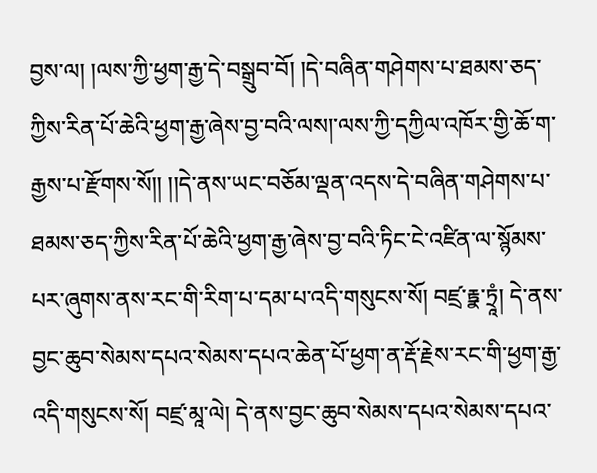བྱས་ལ། །ལས་ཀྱི་ཕྱག་རྒྱ་དེ་བསྒྲུབ་བོ། །དེ་བཞིན་གཤེགས་པ་ཐམས་ཅད་ཀྱིས་རིན་པོ་ཆེའི་ཕྱག་རྒྱ་ཞེས་བྱ་བའི་ལས།་ལས་ཀྱི་དཀྱིལ་འཁོར་གྱི་ཆོ་ག་རྒྱས་པ་རྫོགས་སོ།། །།དེ་ནས་ཡང་བཅོམ་ལྡན་འདས་དེ་བཞིན་གཤེགས་པ་ཐམས་ཅད་ཀྱིས་རིན་པོ་ཆེའི་ཕྱག་རྒྱ་ཞེས་བྱ་བའི་ཏིང་ངེ་འཛིན་ལ་སྙོམས་པར་ཞུགས་ནས་རང་གི་རིག་པ་དམ་པ་འདི་གསུངས་སོ། བཛྲ་རྟྣ་ཏྲཱཾ། དེ་ནས་བྱང་ཆུབ་སེམས་དཔའ་སེམས་དཔའ་ཆེན་པོ་ཕྱག་ན་རྡོ་རྗེས་རང་གི་ཕྱག་རྒྱ་འདི་གསུངས་སོ། བཛྲ་མཱ་ལེ། དེ་ནས་བྱང་ཆུབ་སེམས་དཔའ་སེམས་དཔའ་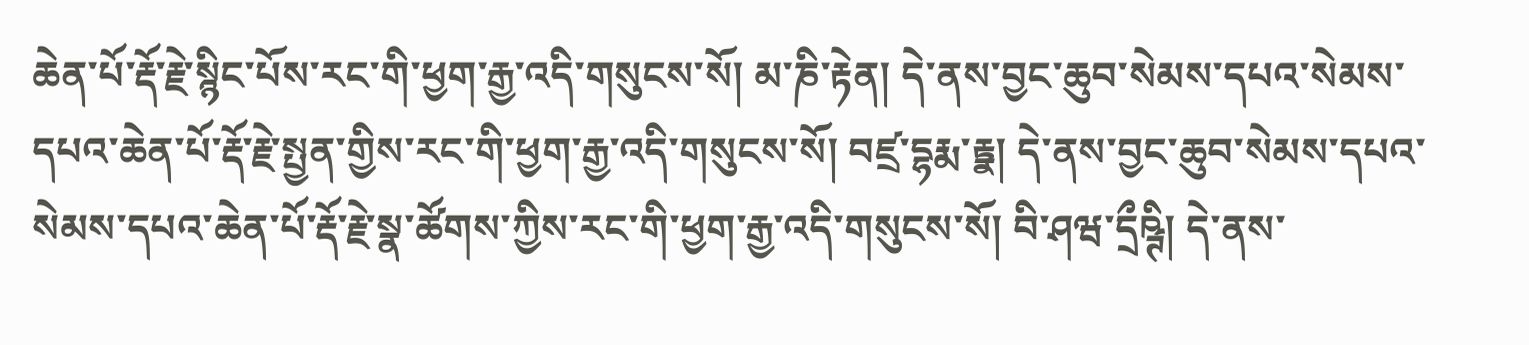ཆེན་པོ་རྡོ་རྗེ་སྙིང་པོས་རང་གི་ཕྱག་རྒྱ་འདི་གསུངས་སོ། མ་ཎི་རྟེན། དེ་ནས་བྱང་ཆུབ་སེམས་དཔའ་སེམས་དཔའ་ཆེན་པོ་རྡོ་རྗེ་སྤྱན་གྱིས་རང་གི་ཕྱག་རྒྱ་འདི་གསུངས་སོ། བཛྲ་དྷརྨ་རྟྣ། དེ་ནས་བྱང་ཆུབ་སེམས་དཔའ་སེམས་དཔའ་ཆེན་པོ་རྡོ་རྗེ་སྣ་ཚོགས་ཀྱིས་རང་གི་ཕྱག་རྒྱ་འདི་གསུངས་སོ། བི་ཤཝ་དྲྀཥྚི། དེ་ནས་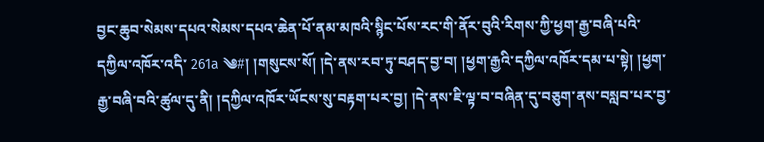བྱང་ཆུབ་སེམས་དཔའ་སེམས་དཔའ་ཆེན་པོ་ནམ་མཁའི་སྙིང་པོས་རང་གི་ནོར་བུའི་རིགས་ཀྱི་ཕྱག་རྒྱ་བཞི་པའི་དཀྱིལ་འཁོར་འདི་ 261a ༄#། །གསུངས་སོ། །དེ་ནས་རབ་ཏུ་བཤད་བྱ་བ། །ཕྱག་རྒྱའི་དཀྱིལ་འཁོར་དམ་པ་སྟེ། །ཕྱག་རྒྱ་བཞི་བའི་ཚུལ་དུ་ནི། །དཀྱིལ་འཁོར་ཡོངས་སུ་བརྟག་པར་བྱ། །དེ་ནས་ཇི་ལྟ་བ་བཞིན་དུ་བཅུག་ནས་བསླབ་པར་བྱ་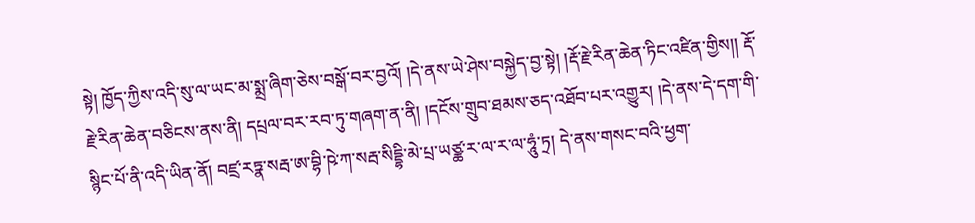སྟེ། ཁྱོད་ཀྱིས་འདི་སུ་ལ་ཡང་མ་སྨྲ་ཞིག་ཅེས་བསྒོ་བར་བྱའོ། །དེ་ནས་ཡེ་ཤེས་བསྐྱེད་བྱ་སྟེ། །རྡོ་རྗེ་རིན་ཆེན་ཏིང་འཛིན་གྱིས།། རྡོ་རྗེ་རིན་ཆེན་བཅིངས་ནས་ནི། དཔྲལ་བར་རབ་ཏུ་གཞག་ན་ནི། །དངོས་གྲུབ་ཐམས་ཅད་འཐོབ་པར་འགྱུར། །དེ་ནས་དེ་དག་གི་སྙིང་པོ་ནི་འདི་ཡིན་ནོ། བཛྲ་རཏྣ་སརྦ་ཨ་བྷི་ཥེ་ཀ་སརྦ་སིདྡྷི་མེ་པྲ་ཡཙྪ་ར་ལ་ར་ལ་ཧཱུཾ་ཏྲ། དེ་ནས་གསང་བའི་ཕྱག་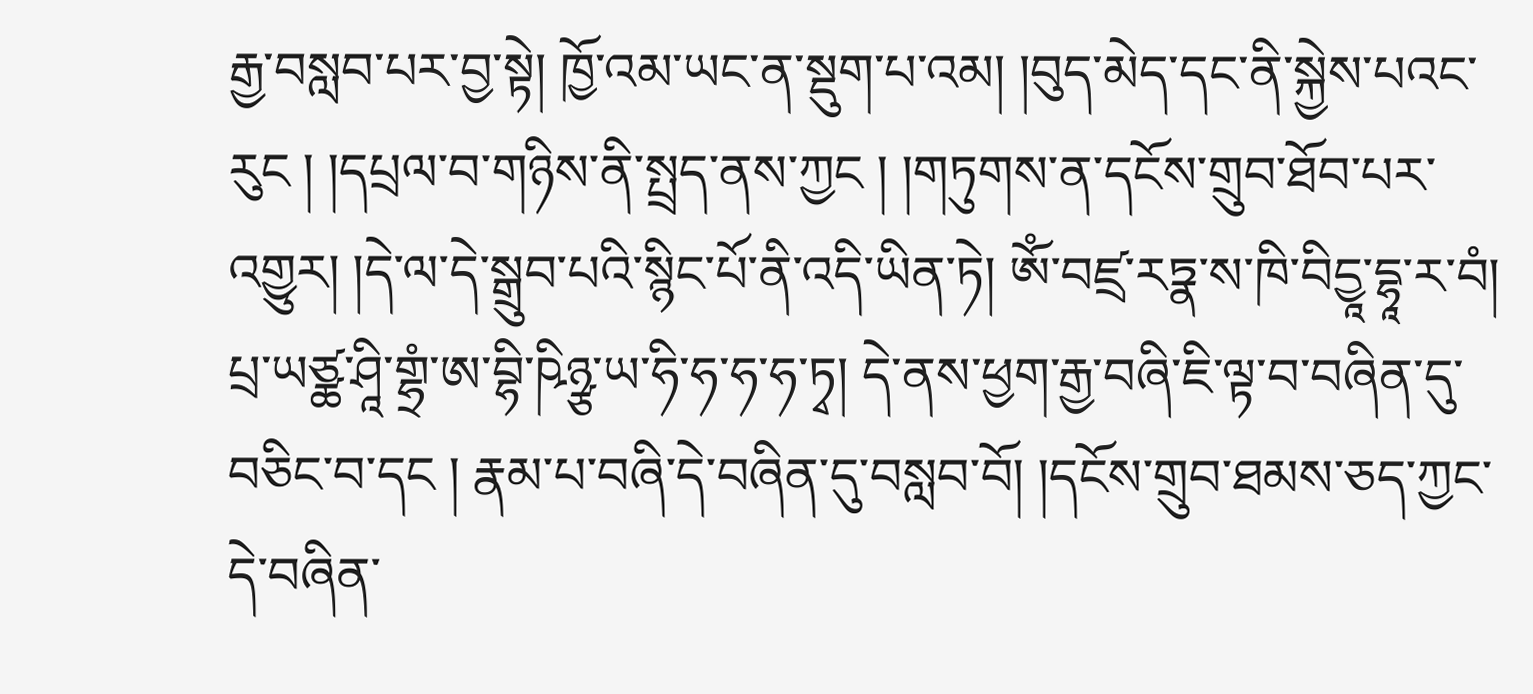རྒྱ་བསླབ་པར་བྱ་སྟེ། ཁྱོ་འམ་ཡང་ན་སྡུག་པ་འམ། །བུད་མེད་དང་ནི་སྐྱེས་པའང་རུང ། །དཔྲལ་བ་གཉིས་ནི་སྤྲད་ནས་ཀྱང ། །གཏུགས་ན་དངོས་གྲུབ་ཐོབ་པར་འགྱུར། །དེ་ལ་དེ་སྒྲུབ་པའི་སྙིང་པོ་ནི་འདི་ཡིན་ཏེ། ཨོཾ་བཛྲ་རཏྣ་ས་ཁི་བིདྱཱ་དྷཱ་ར་བཾ། པྲ་ཡཙྪ་ཤཱི་གྷྲཾ་ཨ་བྷི་ཥིཉྩ་ཡ་ཧི་ཧ་ཧ་ཧ་ཏྭ། དེ་ནས་ཕྱག་རྒྱ་བཞི་ཇི་ལྟ་བ་བཞིན་དུ་བཅིང་བ་དང ། རྣམ་པ་བཞི་དེ་བཞིན་དུ་བསླབ་བོ། །དངོས་གྲུབ་ཐམས་ཅད་ཀྱང་དེ་བཞིན་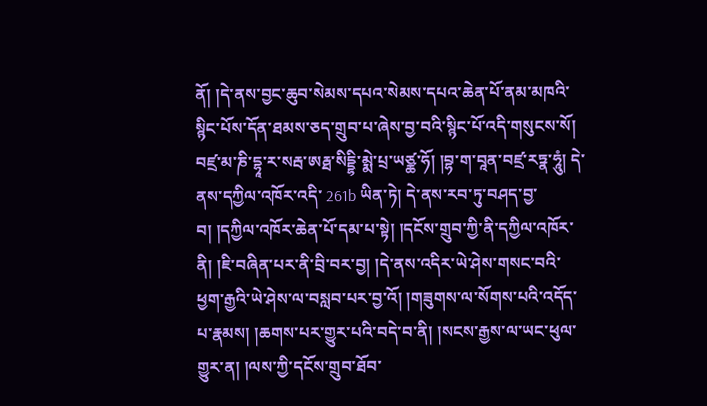ནོ། །དེ་ནས་བྱང་ཆུབ་སེམས་དཔའ་སེམས་དཔའ་ཆེན་པོ་ནམ་མཁའི་སྙིང་པོས་དོན་ཐམས་ཅད་གྲུབ་པ་ཞེས་བྱ་བའི་སྙིང་པོ་འདི་གསུངས་སོ། བཛྲ་མ་ཎི་དྷཱ་ར་སརྦ་ཨརྠ་སིདྡྷི་མྨེ་པྲ་ཡཙྪ་ཧོ། །བྷ་ག་བཱན་བཛྲ་རཏྣ་ཧཱུཾ། དེ་ནས་དཀྱིལ་འཁོར་འདི་ 261b ཡིན་ཏེ། དེ་ནས་རབ་ཏུ་བཤད་བྱ་བ། །དཀྱིལ་འཁོར་ཆེན་པོ་དམ་པ་སྟེ། །དངོས་གྲུབ་ཀྱི་ནི་དཀྱིལ་འཁོར་ནི། །ཇི་བཞིན་པར་ནི་བྲི་བར་བྱ། །དེ་ནས་འདིར་ཡེ་ཤེས་གསང་བའི་ཕྱག་རྒྱའི་ཡེ་ཤེས་ལ་བསླབ་པར་བྱ་འོ། །གཟུགས་ལ་སོགས་པའི་འདོད་པ་རྣམས། །ཆགས་པར་གྱུར་པའི་བདེ་བ་ནི། །སངས་རྒྱས་ལ་ཡང་ཕུལ་གྱུར་ན། །ལས་ཀྱི་དངོས་གྲུབ་ཐོབ་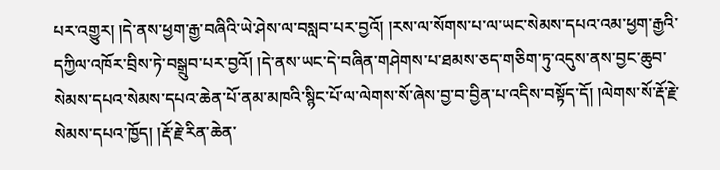པར་འགྱུར། །དེ་ནས་ཕྱག་རྒྱ་བཞིའི་ཡེ་ཤེས་ལ་བསླབ་པར་བྱའོ། །རས་ལ་སོགས་པ་ལ་ཡང་སེམས་དཔའ་འམ་ཕྱག་རྒྱའི་དཀྱིལ་འཁོར་བྲིས་ཏེ་བསྒྲུབ་པར་བྱའོ། །དེ་ནས་ཡང་དེ་བཞིན་གཤེགས་པ་ཐམས་ཅད་གཅིག་ཏུ་འདུས་ནས་བྱང་ཆུབ་སེམས་དཔའ་སེམས་དཔའ་ཆེན་པོ་ནམ་མཁའི་སྙིང་པོ་ལ་ལེགས་སོ་ཞེས་བྱ་བ་བྱིན་པ་འདིས་བསྟོད་དོ། །ལེགས་སོ་རྡོ་རྗེ་སེམས་དཔའ་ཁྱོད། །རྡོ་རྗེ་རིན་ཆེན་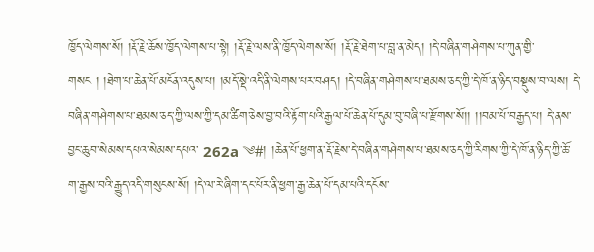ཁྱོད་ལེགས་སོ། །རྡོ་རྗེ་ཆོས་ཁྱོད་ལེགས་པ་སྟེ། །རྡོ་རྗེ་ལས་ནི་ཁྱོད་ལེགས་སོ། །རྡོ་རྗེ་ཐེག་པ་བླ་ན་མེད། །དེ་བཞིན་གཤེགས་པ་ཀུན་གྱི་གསང ། །ཐེག་པ་ཆེན་པོ་མངོན་འདུས་པ། །མདོ་སྡེ་འདི་ནི་ལེགས་པར་བཤད། །དེ་བཞིན་གཤེགས་པ་ཐམས་ཅད་ཀྱི་དེ་ཁོ་ན་ཉིད་བསྡུས་བ་ལས། དེ་བཞིན་གཤེགས་པ་ཐམས་ཅད་ཀྱི་ལས་ཀྱི་དམ་ཚིག་ཅེས་བྱ་བའི་རྟོག་པའི་རྒྱལ་པོ་ཆེན་པོ་དུམ་བུ་བཞི་པ་རྫོགས་སོ།། །།བམ་པོ་བརྒྱད་པ། དེ་ནས་བྱང་ཆུབ་སེམས་དཔའ་སེམས་དཔའ་ 262a ༄#། །ཆེན་པོ་ཕྱག་ན་རྡོ་རྗེས་དེ་བཞིན་གཤེགས་པ་ཐམས་ཅད་ཀྱི་རིགས་ཀྱི་དེ་ཁོ་ན་ཉིད་ཀྱི་ཆོ་ག་རྒྱས་བའི་རྒྱུད་འདི་གསུངས་སོ། །དེ་ལ་རེ་ཞིག་དང་པོར་ནི་ཕྱག་རྒྱ་ཆེན་པོ་དམ་པའི་དངོས་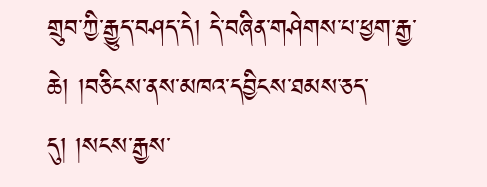གྲུབ་ཀྱི་རྒྱུད་བཤད་དེ། དེ་བཞིན་གཤེགས་པ་ཕྱག་རྒྱ་ཆེ། །བཅིངས་ནས་མཁའ་དབྱིངས་ཐམས་ཅད་དུ། །སངས་རྒྱས་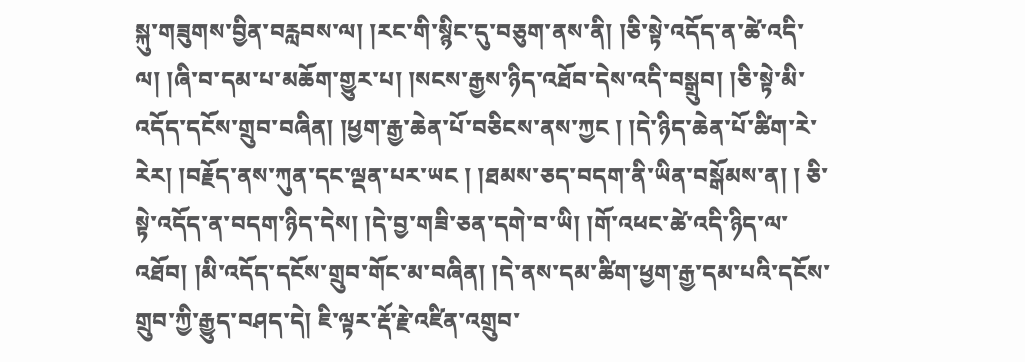སྐུ་གཟུགས་བྱིན་བརླབས་ལ། །རང་གི་སྙིང་དུ་བཅུག་ནས་ནི། །ཅི་སྟེ་འདོད་ན་ཚེ་འདི་ལ། །ཞི་བ་དམ་པ་མཆོག་གྱུར་པ། །སངས་རྒྱས་ཉིད་འཐོབ་དེས་འདི་བསྒྲུབ། །ཅི་སྟེ་མི་འདོད་དངོས་གྲུབ་བཞིན། །ཕྱག་རྒྱ་ཆེན་པོ་བཅིངས་ནས་ཀྱང ། །དེ་ཉིད་ཆེན་པོ་ཚིག་རེ་རེར། །བརྗོད་ནས་ཀུན་དང་ལྡན་པར་ཡང ། །ཐམས་ཅད་བདག་ནི་ཡིན་བསྒོམས་ན། ། ཅི་སྟེ་འདོད་ན་བདག་ཉིད་དེས། །དེ་བྱ་གཟི་ཅན་དགེ་བ་ཡི། །གོ་འཕང་ཚེ་འདི་ཉིད་ལ་འཐོབ། །མི་འདོད་དངོས་གྲུབ་གོང་མ་བཞིན། །དེ་ནས་དམ་ཚིག་ཕྱག་རྒྱ་དམ་པའི་དངོས་གྲུབ་ཀྱི་རྒྱུད་བཤད་དེ། ཇི་ལྟར་རྡོ་རྗེ་འཛིན་འགྲུབ་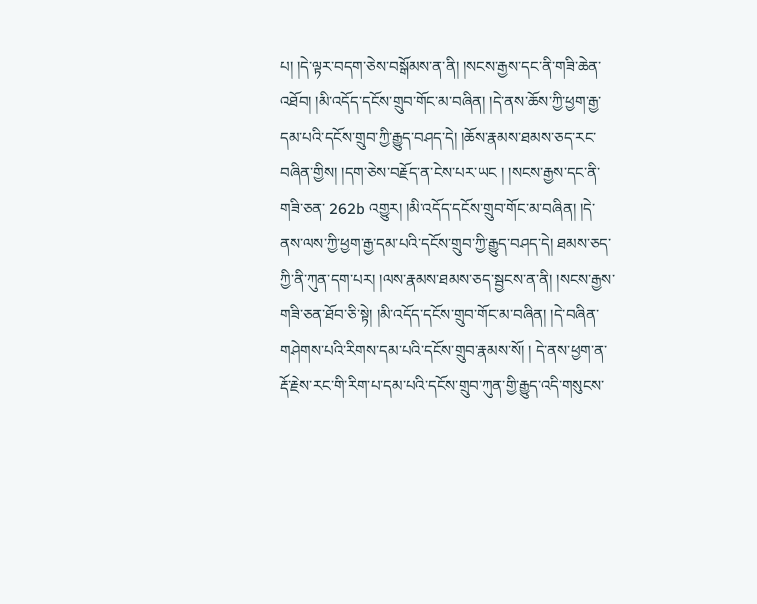པ། །དེ་ལྟར་བདག་ཅེས་བསྒོམས་ན་ནི། །སངས་རྒྱས་དང་ནི་གཟི་ཆེན་འཐོབ། །མི་འདོད་དངོས་གྲུབ་གོང་མ་བཞིན། །དེ་ནས་ཆོས་ཀྱི་ཕྱག་རྒྱ་དམ་པའི་དངོས་གྲུབ་ཀྱི་རྒྱུད་བཤད་དེ། །ཆོས་རྣམས་ཐམས་ཅད་རང་བཞིན་གྱིས། །དག་ཅེས་བརྗོད་ན་ངེས་པར་ཡང ། །སངས་རྒྱས་དང་ནི་གཟི་ཅན་ 262b འགྱུར། །མི་འདོད་དངོས་གྲུབ་གོང་མ་བཞིན། །དེ་ནས་ལས་ཀྱི་ཕྱག་རྒྱ་དམ་པའི་དངོས་གྲུབ་ཀྱི་རྒྱུད་བཤད་དེ། ཐམས་ཅད་ཀྱི་ནི་ཀུན་དག་པར། །ལས་རྣམས་ཐམས་ཅད་སྦྱངས་ན་ནི། །སངས་རྒྱས་གཟི་ཅན་ཐོབ་ཅི་སྟེ། །མི་འདོད་དངོས་གྲུབ་གོང་མ་བཞིན། །དེ་བཞིན་གཤེགས་པའི་རིགས་དམ་པའི་དངོས་གྲུབ་རྣམས་སོ། ། དེ་ནས་ཕྱག་ན་རྡོ་རྗེས་རང་གི་རིག་པ་དམ་པའི་དངོས་གྲུབ་ཀུན་གྱི་རྒྱུད་འདི་གསུངས་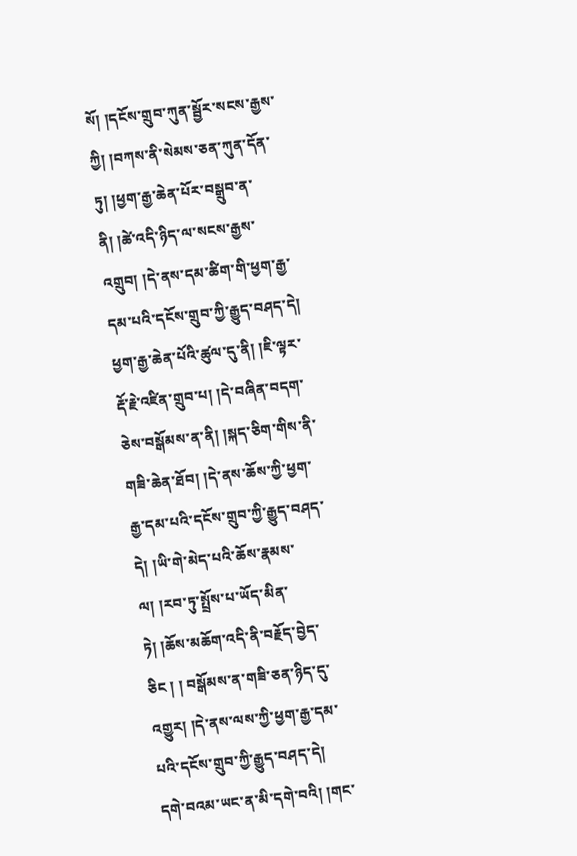སོ། །དངོས་གྲུབ་ཀུན་སྦྱོར་སངས་རྒྱས་ཀྱི། །བཀས་ནི་སེམས་ཅན་ཀུན་དོན་ཏུ། །ཕྱག་རྒྱ་ཆེན་པོར་བསྒྲུབ་ན་ནི། །ཚེ་འདི་ཉིད་ལ་སངས་རྒྱས་འགྲུབ། །དེ་ནས་དམ་ཚིག་གི་ཕྱག་རྒྱ་དམ་པའི་དངོས་གྲུབ་ཀྱི་རྒྱུད་བཤད་དེ། ཕྱག་རྒྱ་ཆེན་པོའི་ཚུལ་དུ་ནི། །ཇི་ལྟར་རྡོ་རྗེ་འཛིན་གྲུབ་པ། །དེ་བཞིན་བདག་ཅེས་བསྒོམས་ན་ནི། །སྐད་ཅིག་གིས་ནི་གཟི་ཆེན་ཐོབ། །དེ་ནས་ཆོས་ཀྱི་ཕྱག་རྒྱ་དམ་པའི་དངོས་གྲུབ་ཀྱི་རྒྱུད་བཤད་དེ། །ཡི་གེ་མེད་པའི་ཆོས་རྣམས་ལ། །རབ་ཏུ་སྤྲོས་པ་ཡོད་མིན་ཏེ། །ཆོས་མཆོག་འདི་ནི་བརྗོད་བྱེད་ཅིང ། ། བསྒོམས་ན་གཟི་ཅན་ཉིད་དུ་འགྱུར། །དེ་ནས་ལས་ཀྱི་ཕྱག་རྒྱ་དམ་པའི་དངོས་གྲུབ་ཀྱི་རྒྱུད་བཤད་དེ། དགེ་བའམ་ཡང་ན་མི་དགེ་བའི། །གང་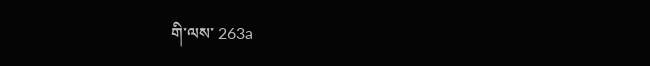གི་ལས་ 263a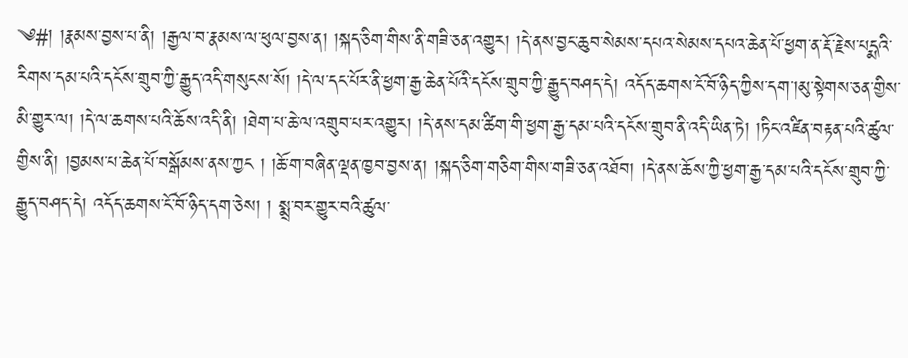༄#། །རྣམས་བྱས་པ་ནི། །རྒྱལ་བ་རྣམས་ལ་ཕུལ་བྱས་ན། །སྐད་ཅིག་གིས་ནི་གཟི་ཅན་འགྱུར། །དེ་ནས་བྱང་ཆུབ་སེམས་དཔའ་སེམས་དཔའ་ཆེན་པོ་ཕྱག་ན་རྡོ་རྗེས་པདྨའི་རིགས་དམ་པའི་དངོས་གྲུབ་ཀྱི་རྒྱུད་འདི་གསུངས་སོ། །དེ་ལ་དང་པོར་ནི་ཕྱག་རྒྱ་ཆེན་པོའི་དངོས་གྲུབ་ཀྱི་རྒྱུད་བཤད་དེ། འདོད་ཆགས་ངོ་བོ་ཉིད་ཀྱིས་དག་།མུ་སྟེགས་ཅན་གྱིས་མི་གྱུར་ལ། །དེ་ལ་ཆགས་པའི་ཆོས་འདི་ནི། །ཐེག་པ་ཆེ་ལ་འགྲུབ་པར་འགྱུར། །དེ་ནས་དམ་ཚིག་གི་ཕྱག་རྒྱ་དམ་པའི་དངོས་གྲུབ་ནི་འདི་ཡིན་ཏེ། །ཏིང་འཛིན་བརྟན་པའི་ཚུལ་གྱིས་ནི། །བྱམས་པ་ཆེན་པོ་བསྒོམས་ནས་ཀྱང ། །ཆོ་ག་བཞིན་ལྡན་ཁྱབ་བྱས་ན། །སྐད་ཅིག་གཅིག་གིས་གཟི་ཅན་འཐོབ། །དེ་ནས་ཆོས་ཀྱི་ཕྱག་རྒྱ་དམ་པའི་དངོས་གྲུབ་ཀྱི་རྒྱུད་བཤད་དེ། འདོད་ཆགས་ངོ་བོ་ཉིད་དག་ཅེས། ། སྨྲ་བར་གྱུར་བའི་ཚུལ་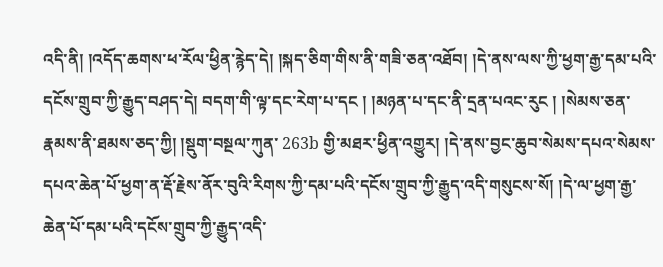འདི་ནི། །འདོད་ཆགས་ཕ་རོལ་ཕྱིན་རྙེད་དེ། །སྐད་ཅིག་གིས་ནི་གཟི་ཅན་འཐོབ། །དེ་ནས་ལས་ཀྱི་ཕྱག་རྒྱ་དམ་པའི་དངོས་གྲུབ་ཀྱི་རྒྱུད་བཤད་དེ། བདག་གི་ལྟ་དང་རེག་པ་དང ། །མཉན་པ་དང་ནི་དྲན་པའང་རུང ། །སེམས་ཅན་རྣམས་ནི་ཐམས་ཅད་ཀྱི། །སྡུག་བསྔལ་ཀུན་ 263b གྱི་མཐར་ཕྱིན་འགྱུར། །དེ་ནས་བྱང་ཆུབ་སེམས་དཔའ་སེམས་དཔའ་ཆེན་པོ་ཕྱག་ན་རྡོ་རྗེས་ནོར་བུའི་རིགས་ཀྱི་དམ་པའི་དངོས་གྲུབ་ཀྱི་རྒྱུད་འདི་གསུངས་སོ། །དེ་ལ་ཕྱག་རྒྱ་ཆེན་པོ་དམ་པའི་དངོས་གྲུབ་ཀྱི་རྒྱུད་འདི་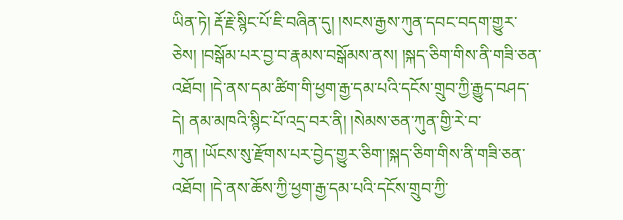ཡིན་ཏེ། རྡོ་རྗེ་སྙིང་པོ་ཇི་བཞིན་དུ། །སངས་རྒྱས་ཀུན་དབང་བདག་གྱུར་ཅེས། །བསྒོམ་པར་བྱ་བ་རྣམས་བསྒོམས་ནས། །སྐད་ཅིག་གིས་ནི་གཟི་ཅན་འཐོབ། །དེ་ནས་དམ་ཚིག་གི་ཕྱག་རྒྱ་དམ་པའི་དངོས་གྲུབ་ཀྱི་རྒྱུད་བཤད་དེ། ནམ་མཁའི་སྙིང་པོ་འདྲ་བར་ནི། །སེམས་ཅན་ཀུན་གྱི་རེ་བ་ཀུན། །ཡོངས་སུ་རྫོགས་པར་བྱེད་གྱུར་ཅིག་།སྐད་ཅིག་གིས་ནི་གཟི་ཅན་འཐོབ། །དེ་ནས་ཆོས་ཀྱི་ཕྱག་རྒྱ་དམ་པའི་དངོས་གྲུབ་ཀྱི་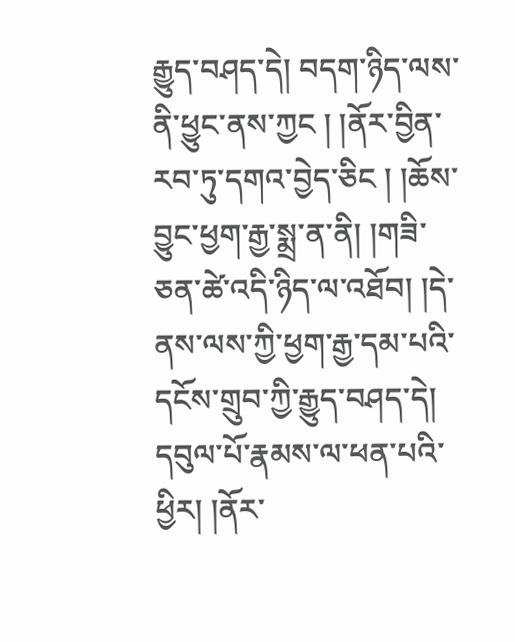རྒྱུད་བཤད་དེ། བདག་ཉིད་ལས་ནི་ཕྱུང་ནས་ཀྱང ། །ནོར་བྱིན་རབ་ཏུ་དགའ་བྱེད་ཅིང ། །ཆོས་བྱུང་ཕྱག་རྒྱ་སྨྲ་ན་ནི། །གཟི་ཅན་ཚེ་འདི་ཉིད་ལ་འཐོབ། །དེ་ནས་ལས་ཀྱི་ཕྱག་རྒྱ་དམ་པའི་དངོས་གྲུབ་ཀྱི་རྒྱུད་བཤད་དེ། དབུལ་པོ་རྣམས་ལ་ཕན་པའི་ཕྱིར། །ནོར་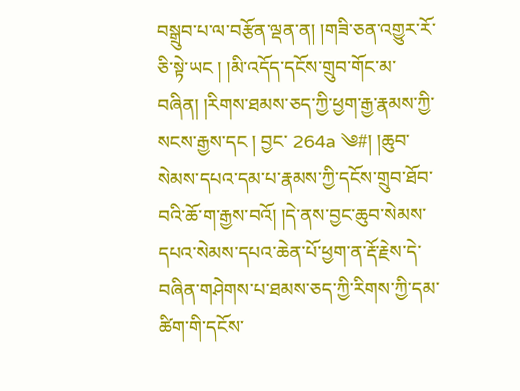བསྒྲུབ་པ་ལ་བརྩོན་ལྡན་ན། །གཟི་ཅན་འགྱུར་རོ་ཅི་སྟེ་ཡང ། །མི་འདོད་དངོས་གྲུབ་གོང་མ་བཞིན། །རིགས་ཐམས་ཅད་ཀྱི་ཕྱག་རྒྱ་རྣམས་ཀྱི་སངས་རྒྱས་དང ། བྱང་ 264a ༄#། །ཆུབ་སེམས་དཔའ་དམ་པ་རྣམས་ཀྱི་དངོས་གྲུབ་ཐོབ་བའི་ཆོ་ག་རྒྱས་བའོ། །དེ་ནས་བྱང་ཆུབ་སེམས་དཔའ་སེམས་དཔའ་ཆེན་པོ་ཕྱག་ན་རྡོ་རྗེས་དེ་བཞིན་གཤེགས་པ་ཐམས་ཅད་ཀྱི་རིགས་ཀྱི་དམ་ཚིག་གི་དངོས་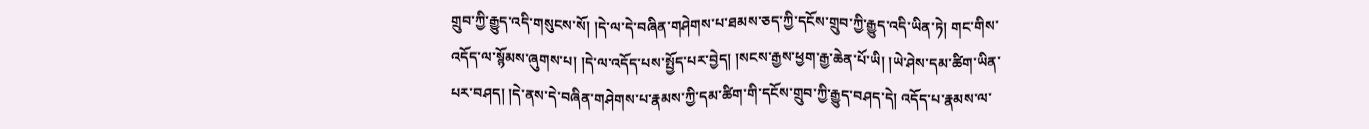གྲུབ་ཀྱི་རྒྱུད་འདི་གསུངས་སོ། །དེ་ལ་དེ་བཞིན་གཤེགས་པ་ཐམས་ཅད་ཀྱི་དངོས་གྲུབ་ཀྱི་རྒྱུད་འདི་ཡིན་ཏེ། གང་གིས་འདོད་ལ་སྙོམས་ཞུགས་པ། །དེ་ལ་འདོད་པས་སྤྱོད་པར་བྱེད། །སངས་རྒྱས་ཕྱག་རྒྱ་ཆེན་པོ་ཡི། །ཡེ་ཤེས་དམ་ཚིག་ཡིན་པར་བཤད། །དེ་ནས་དེ་བཞིན་གཤེགས་པ་རྣམས་ཀྱི་དམ་ཚིག་གི་དངོས་གྲུབ་ཀྱི་རྒྱུད་བཤད་དེ། འདོད་པ་རྣམས་ལ་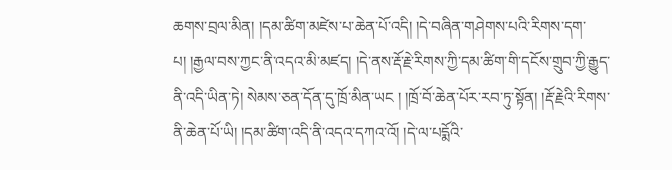ཆགས་བྲལ་མིན། །དམ་ཚིག་མཛེས་པ་ཆེན་པོ་འདི། །དེ་བཞིན་གཤེགས་པའི་རིགས་དག་པ། །རྒྱལ་བས་ཀྱང་ནི་འདའ་མི་མཛད། །དེ་ནས་རྡོ་རྗེ་རིགས་ཀྱི་དམ་ཚིག་གི་དངོས་གྲུབ་ཀྱི་རྒྱུད་ནི་འདི་ཡིན་ཏེ། སེམས་ཅན་དོན་དུ་ཁྲོ་མིན་ཡང ། །ཁྲོ་བོ་ཆེན་པོར་རབ་ཏུ་སྟོན། །རྡོ་རྗེའི་རིགས་ནི་ཆེན་པོ་ཡི། །དམ་ཚིག་འདི་ནི་འདའ་དཀའ་འོ། །དེ་ལ་པདྨོའི་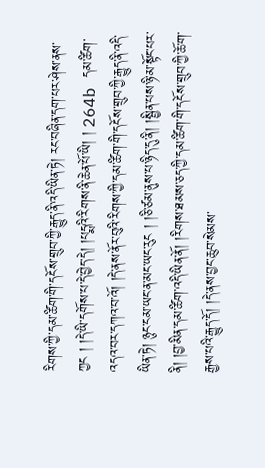རིགས་ཀྱི་དམ་ཚིག་གི་དངོས་གྲུབ་ཀྱི་རྒྱུད་ནི་འདི་ཡིན་ཏེ། རང་བཞིན་དག་པར་ཤེས་ནས་ཀྱང ། །དེ་ཡི་དགོས་པ་དེ་བྱེད་དེ། །པདྨའི་རིགས་ནི་ཆེན་པོ་ཡི། ། 264b དམ་ཚིག་འདའ་བར་དཀའ་བ་འོ། །དེ་ནས་ནོར་བུའི་རིགས་ཀྱི་དམ་ཚིག་གི་དངོས་གྲུབ་ཀྱི་རྒྱུད་ནི་འདི་ཡིན་ཏེ། ཉུང་ངམ་ཡང་ན་མང་ཡང་རུང ། །ཅི་ཙམ་ནུས་པ་ཉིད་དུ་ནི། །སྦྱིན་པས་ཉི་མ་སྟོང་པར་ནི། །བྱ་མིན་དམ་ཚིག་འདི་ཡིན་ནོ། །རིགས་ཐམས་ཅད་ཀྱི་དམ་ཚིག་གི་དངོས་གྲུབ་ཀྱི་ཆོ་ག་རྒྱས་པའི་རྒྱུད་དོ། །དེ་ནས་བྱང་ཆུབ་སེམས་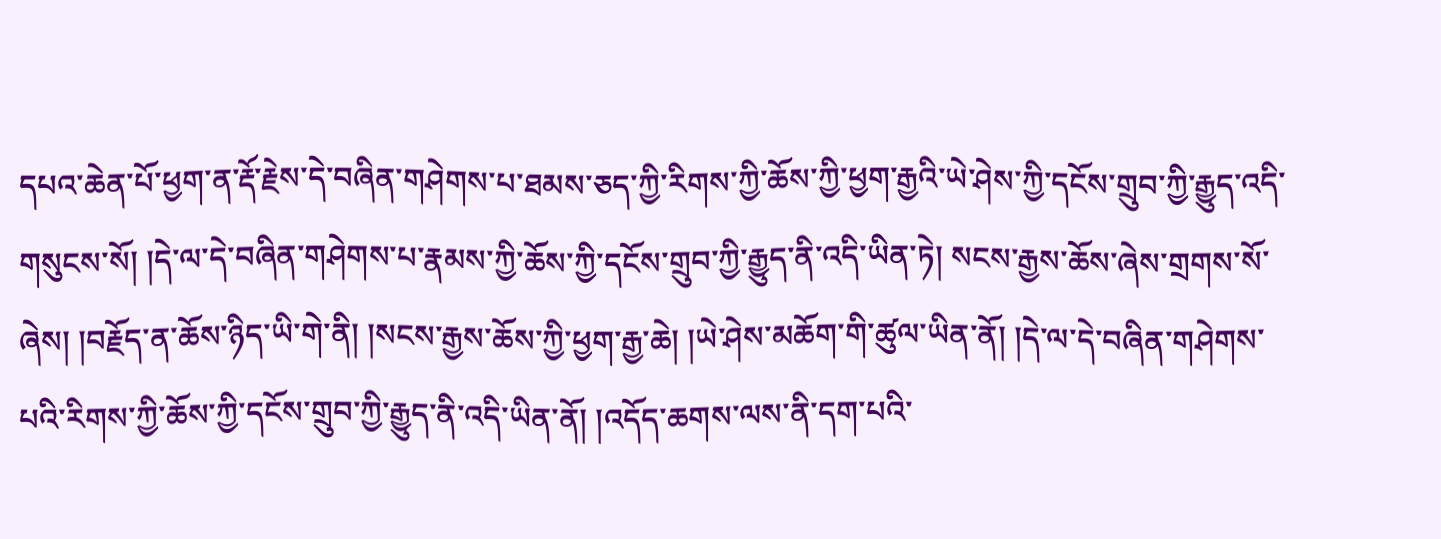དཔའ་ཆེན་པོ་ཕྱག་ན་རྡོ་རྗེས་དེ་བཞིན་གཤེགས་པ་ཐམས་ཅད་ཀྱི་རིགས་ཀྱི་ཆོས་ཀྱི་ཕྱག་རྒྱའི་ཡེ་ཤེས་ཀྱི་དངོས་གྲུབ་ཀྱི་རྒྱུད་འདི་གསུངས་སོ། །དེ་ལ་དེ་བཞིན་གཤེགས་པ་རྣམས་ཀྱི་ཆོས་ཀྱི་དངོས་གྲུབ་ཀྱི་རྒྱུད་ནི་འདི་ཡིན་ཏེ། སངས་རྒྱས་ཆོས་ཞེས་གྲགས་སོ་ཞེས། །བརྗོད་ན་ཆོས་ཉིད་ཡི་གེ་ནི། །སངས་རྒྱས་ཆོས་ཀྱི་ཕྱག་རྒྱ་ཆེ། །ཡེ་ཤེས་མཆོག་གི་ཚུལ་ཡིན་ནོ། །དེ་ལ་དེ་བཞིན་གཤེགས་པའི་རིགས་ཀྱི་ཆོས་ཀྱི་དངོས་གྲུབ་ཀྱི་རྒྱུད་ནི་འདི་ཡིན་ནོ། །འདོད་ཆགས་ལས་ནི་དག་པའི་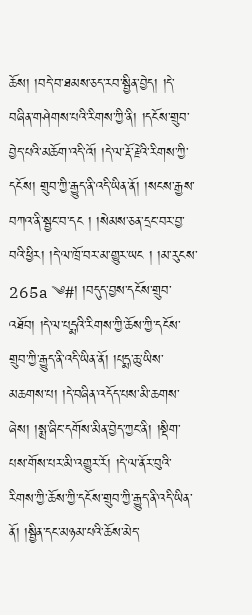ཆོས། །བདེ་བ་ཐམས་ཅད་རབ་སྦྱིན་བྱེད། །དེ་བཞིན་གཤེགས་པའི་རིགས་ཀྱི་ནི། །དངོས་གྲུབ་བྱེད་པའི་མཆོག་འདི་འོ། །དེ་ལ་རྡོ་རྗེའི་རིགས་ཀྱི་དངོས། གྲུབ་ཀྱི་རྒྱུད་ནི་འདི་ཡིན་ནོ། །སངས་རྒྱས་བཀའ་ནི་སྦྱང་བ་དང ། །སེམས་ཅན་དྲང་བར་བྱ་བའི་ཕྱིར། །དེ་ལ་ཁྲོ་བར་མ་གྱུར་ཡང ། །མ་རུངས་ 265a ༄#། །བདུད་བྱས་དངོས་གྲུབ་འཐོབ། །དེ་ལ་པདྨའི་རིགས་ཀྱི་ཆོས་ཀྱི་དངོས་གྲུབ་ཀྱི་རྒྱུད་ནི་འདི་ཡིན་ནོ། །པདྨ་ཆུ་ཡིས་མཆགས་པ། །དེ་བཞིན་འདོད་པས་མི་ཆགས་ཞེས། །སྨྲ་ཞིང་དགོས་མིན་བྱེད་ཀྱང་ནི། །སྡིག་པས་གོས་པར་མི་འགྱུར་རོ། །དེ་ལ་ནོར་བུའི་རིགས་ཀྱི་ཆོས་ཀྱི་དངོས་གྲུབ་ཀྱི་རྒྱུད་ནི་འདི་ཡིན་ནོ། །སྦྱིན་དང་མཉམ་པའི་ཆོས་མེད་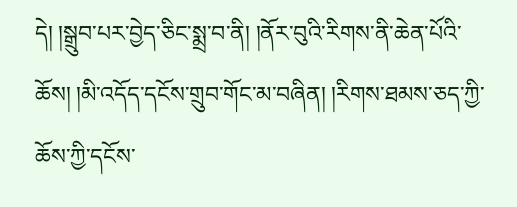དེ། །སྒྲུབ་པར་བྱེད་ཅིང་སྨྲ་བ་ནི། །ནོར་བུའི་རིགས་ནི་ཆེན་པོའི་ཆོས། །མི་འདོད་དངོས་གྲུབ་གོང་མ་བཞིན། །རིགས་ཐམས་ཅད་ཀྱི་ཆོས་ཀྱི་དངོས་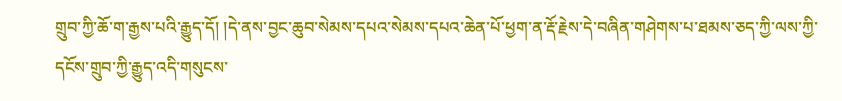གྲུབ་ཀྱི་ཆོ་ག་རྒྱས་པའི་རྒྱུད་དོ། །དེ་ནས་བྱང་ཆུབ་སེམས་དཔའ་སེམས་དཔའ་ཆེན་པོ་ཕྱག་ན་རྡོ་རྗེས་དེ་བཞིན་གཤེགས་པ་ཐམས་ཅད་ཀྱི་ལས་ཀྱི་དངོས་གྲུབ་ཀྱི་རྒྱུད་འདི་གསུངས་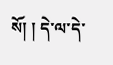སོ། ། དེ་ལ་དེ་